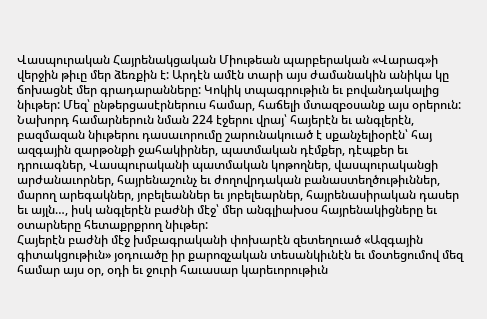Վասպուրական Հայրենակցական Միութեան պարբերական «Վարագ»ի վերջին թիւը մեր ձեռքին է: Արդէն ամէն տարի այս ժամանակին անիկա կը ճոխացնէ մեր գրադարանները: Կոկիկ տպագրութիւն եւ բովանդակալից նիւթեր: Մեզ՝ ընթերցասէրներուս համար, հաճելի մտազբօսանք այս օրերուն:
Նախորդ համարներուն նման 224 էջերու վրայ՝ հայերէն եւ անգլերէն, բազմազան նիւթերու դասաւորումը շարունակուած է սքանչելիօրէն՝ հայ ազգային զարթօնքի ջահակիրներ, պատմական դէմքեր, դէպքեր եւ դրուագներ, Վասպուրականի պատմական կոթողներ, վասպուրականցի արժանաւորներ, հայրենաշունչ եւ ժողովրդական բանաստեղծութիւններ, մարող արեգակներ, յոբելեաններ եւ յոբելեարներ, հայրենասիրական դասեր եւ այլն…, իսկ անգլերէն բաժնի մէջ՝ մեր անգլիախօս հայրենակիցները եւ օտարները հետաքրքրող նիւթեր:
Հայերէն բաժնի մէջ խմբագրականի փոխարէն զետեղուած «Ազգային գիտակցութիւն» յօդուածը իր քարոզչական տեսանկիւնէն եւ մօտեցումով մեզ համար այս օր, օդի եւ ջուրի հաւասար կարեւորութիւն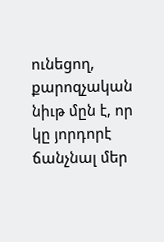ունեցող, քարոզչական նիւթ մըն է, որ կը յորդորէ ճանչնալ մեր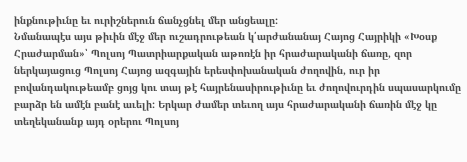ինքնութիւնը եւ ուրիշներուն ճանչցնել մեր անցեալը:
Նմանապէս այս թիւին մէջ մեր ուշադրութեան կ՛արժանանայ Հայոց Հայրիկի «Խօսք Հրաժարման»՝ Պոլսոյ Պատրիարքական աթոռէն իր հրաժարականի ճառը, զոր ներկայացուց Պոլսոյ Հայոց ազգային երեսփոխանական ժողովին, ուր իր բովանդակութեամբ ցոյց կու տայ թէ հայրենասիրութիւնը եւ ժողովուրդին սպասարկումը բարձր են ամէն բանէ աւելի: Երկար ժամեր տեւող այս հրաժարականի ճառին մէջ կը տեղեկանանք այդ օրերու Պոլսոյ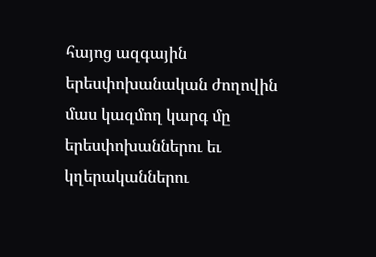հայոց ազգային երեսփոխանական ժողովին մաս կազմող կարգ մը երեսփոխաններու եւ կղերականներու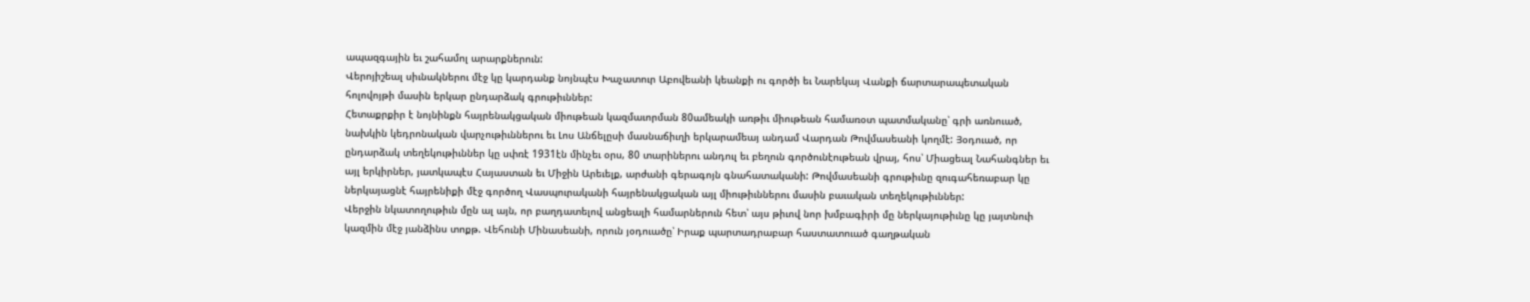ապազգային եւ շահամոլ արարքներուն:
Վերոյիշեալ սիւնակներու մէջ կը կարդանք նոյնպէս Խաչատուր Աբովեանի կեանքի ու գործի եւ Նարեկայ Վանքի ճարտարապետական հոլովոյթի մասին երկար ընդարձակ գրութիւններ:
Հետաքրքիր է նոյնինքն հայրենակցական միութեան կազմաւորման 80ամեակի առթիւ միութեան համառօտ պատմականը՝ գրի առնուած, նախկին կեդրոնական վարչութիւններու եւ Լոս Անճելըսի մասնաճիւղի երկարամեայ անդամ Վարդան Թովմասեանի կողմէ: Յօդուած, որ ընդարձակ տեղեկութիւններ կը սփռէ 1931էն մինչեւ օրս, 80 տարիներու անդուլ եւ բեղուն գործունէութեան վրայ, հոս՝ Միացեալ Նահանգներ եւ այլ երկիրներ, յատկապէս Հայաստան եւ Միջին Արեւելք, արժանի գերագոյն գնահատականի: Թովմասեանի գրութիւնը զուգահեռաբար կը ներկայացնէ հայրենիքի մէջ գործող Վասպուրականի հայրենակցական այլ միութիւններու մասին բաւական տեղեկութիւններ:
Վերջին նկատողութիւն մըն ալ այն, որ բաղդատելով անցեալի համարներուն հետ՝ այս թիւով նոր խմբագիրի մը ներկայութիւնը կը յայտնուի կազմին մէջ յանձինս տոքթ. Վեհունի Մինասեանի, որուն յօդուածը՝ Իրաք պարտադրաբար հաստատուած գաղթական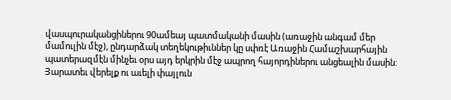վասպուրականցիներու 90ամեայ պատմականի մասին (առաջին անգամ մեր մամուլին մէջ), ընդարձակ տեղեկութիւններ կը սփռէ Առաջին Համաշխարհային պատերազմէն մինչեւ օրս այդ երկրին մէջ ապրող հայորդիներու անցեալին մասին:
Յարատեւ վերելք ու աւելի փայլուն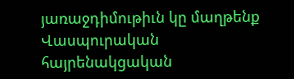յառաջդիմութիւն կը մաղթենք Վասպուրական հայրենակցական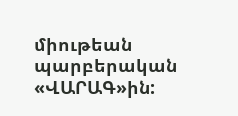միութեան պարբերական «ՎԱՐԱԳ»ին: